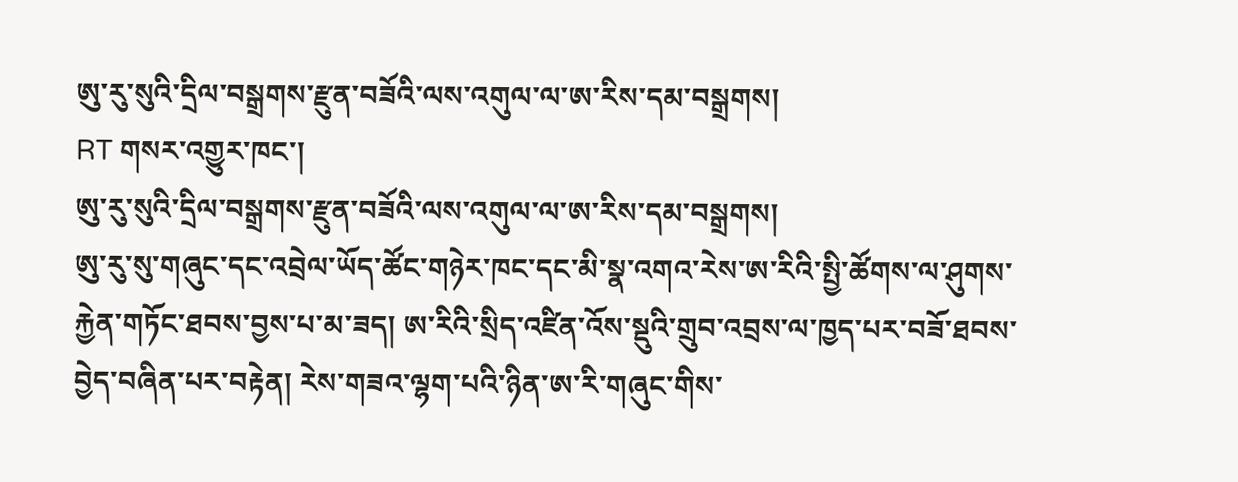ཨུ་རུ་སུའི་དྲིལ་བསྒྲགས་རྫུན་བཟོའི་ལས་འགུལ་ལ་ཨ་རིས་དམ་བསྒྲགས།
RT གསར་འགྱུར་ཁང་།
ཨུ་རུ་སུའི་དྲིལ་བསྒྲགས་རྫུན་བཟོའི་ལས་འགུལ་ལ་ཨ་རིས་དམ་བསྒྲགས།
ཨུ་རུ་སུ་གཞུང་དང་འབྲེལ་ཡོད་ཚོང་གཉེར་ཁང་དང་མི་སྣ་འགའ་རེས་ཨ་རིའི་སྤྱི་ཚོགས་ལ་ཤུགས་རྐྱེན་གཏོང་ཐབས་བྱས་པ་མ་ཟད། ཨ་རིའི་སྲིད་འཛིན་འོས་སྡུའི་གྲུབ་འབྲས་ལ་ཁྱད་པར་བཟོ་ཐབས་བྱེད་བཞིན་པར་བརྟེན། རེས་གཟའ་ལྷག་པའི་ཉིན་ཨ་རི་གཞུང་གིས་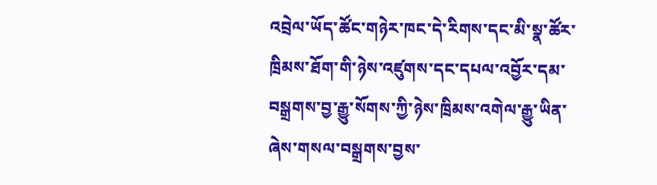འབྲེལ་ཡོད་ཚོང་གཉེར་ཁང་དེ་རིགས་དང་མི་སྣ་ཚོར་ཁྲིམས་ཐོག་གི་ཉེས་འཛུགས་དང་དཔལ་འབྱོར་དམ་བསྒྲགས་བྱ་རྒྱུ་སོགས་ཀྱི་ཉེས་ཁྲིམས་འགེལ་རྒྱུ་ཡིན་ཞེས་གསལ་བསྒྲགས་བྱས་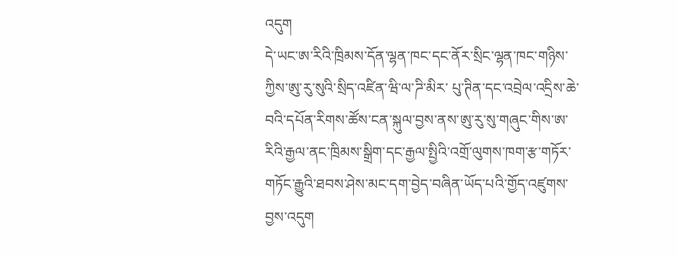འདུག
དེ་ཡང་ཨ་རིའི་ཁྲིམས་དོན་ལྷན་ཁང་དང་ནོར་སྲིང་ལྷན་ཁང་གཉིས་ཀྱིས་ཨུ་རུ་སུའི་སྲིད་འཛིན་ཝི་ལ་ཌི་མིར་ པུ་ཊིན་དང་འབྲེལ་འདྲིས་ཆེ་བའི་དཔོན་རིགས་ཚོས་ངན་སྐུལ་བྱས་ནས་ཨུ་རུ་སུ་གཞུང་གིས་ཨ་རིའི་རྒྱལ་ནང་ཁྲིམས་སྒྲིག་དང་རྒྱལ་སྤྱིའི་འགྲོ་ལུགས་ཁག་རྩ་གཏོར་གཏོང་རྒྱུའི་ཐབས་ཤེས་མང་དག་བྱེད་བཞིན་ཡོད་པའི་གྱོད་འཛུགས་བྱས་འདུག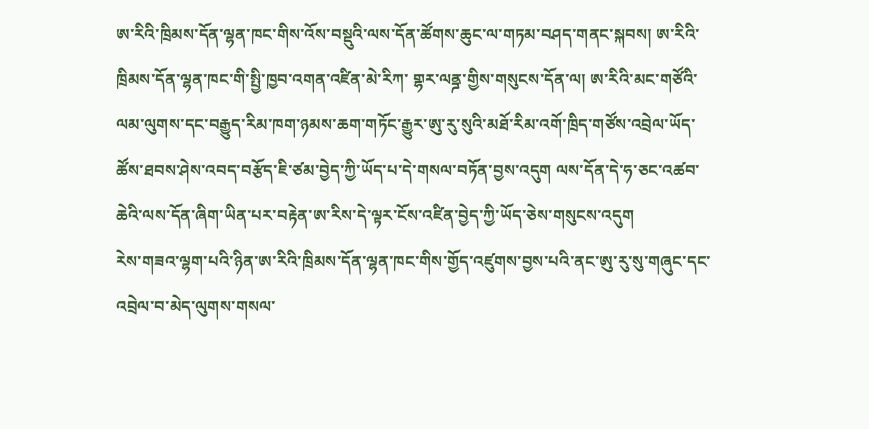ཨ་རིའི་ཁྲིམས་དོན་ལྷན་ཁང་གིས་འོས་བསྡུའི་ལས་དོན་ཚོགས་ཆུང་ལ་གཏམ་བཤད་གནང་སྐབས། ཨ་རིའི་ཁྲིམས་དོན་ལྷན་ཁང་གི་སྤྱི་ཁྱབ་འགན་འཛིན་མེ་རིཀ་ གྷར་ལནྜ་གྱིས་གསུངས་དོན་ལ། ཨ་རིའི་མང་གཙོའི་ལམ་ལུགས་དང་བརྒྱུད་རིམ་ཁག་ཉམས་ཆག་གཏོང་རྒྱུར་ཨུ་རུ་སུའི་མཐོ་རིམ་འགོ་ཁྲིད་གཙོས་འབྲེལ་ཡོད་ཚོས་ཐབས་ཤེས་འབད་བརྩོད་ཇི་ཙམ་བྱེད་ཀྱི་ཡོད་པ་དེ་གསལ་བཏོན་བྱས་འདུག ལས་དོན་དེ་ཧ་ཅང་འཚབ་ཆེའི་ལས་དོན་ཞིག་ཡིན་པར་བརྟེན་ཨ་རིས་དེ་ལྟར་ངོས་འཛིན་བྱེད་ཀྱི་ཡོད་ཅེས་གསུངས་འདུག
རེས་གཟའ་ལྷག་པའི་ཉིན་ཨ་རིའི་ཁྲིམས་དོན་ལྷན་ཁང་གིས་གྱོད་འཛུགས་བྱས་པའི་ནང་ཨུ་རུ་སུ་གཞུང་དང་འབྲེལ་བ་མེད་ལུགས་གསལ་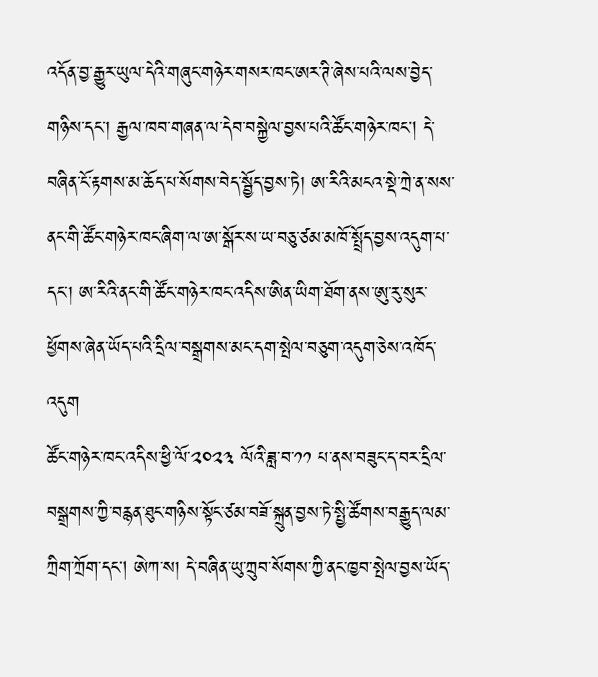འདོན་བྱ་རྒྱུར་ཡུལ་དེའི་གཞུང་གཉེར་གསར་ཁང་ཨར་ཊི་ཞེས་པའི་ལས་བྱེད་གཉིས་དང་། རྒྱལ་ཁབ་གཞན་ལ་དེབ་བསྐྱེལ་བྱས་པའི་ཚོང་གཉེར་ཁང། དེ་བཞིན་ངོ་རྟགས་མ་ཆོད་པ་སོགས་བེད་སྦྱོད་བྱས་ཏེ། ཨ་རིའི་མངའ་སྡེ་ཀྲེ་ན་སས་ནང་གི་ཚོང་གཉེར་ཁང་ཞིག་ལ་ཨ་སྒོར་ས་ཡ་བཅུ་ཙམ་མཁོ་སྤྲོད་བྱས་འདུག་པ་དང་། ཨ་རིའི་ནང་གི་ཚོང་གཉེར་ཁང་འདིས་ཨིན་ཡིག་ཐོག་ནས་ཨུ་རུ་སུར་ཕྱོགས་ཞེན་ཡོད་པའི་དྲིལ་བསྒྲགས་མང་དག་སྤེལ་བཅུག་འདུག་ཅེས་འཁོད་འདུག
ཚོང་གཉེར་ཁང་འདིས་ཕྱི་ལོ་༢༠༢༣ ལོའི་ཟླ་བ་༡༡ པ་ནས་བཟུང་ད་བར་དྲིལ་བསྒྲགས་ཀྱི་བརྙན་ཐུང་གཉིས་སྟོང་ཙམ་བཟོ་སྐྲུན་བྱས་ཏེ་སྤྱི་ཚོགས་བརྒྱུད་ལམ་ཀྲིག་ཀྲོག་དང། ཨེཀ་ས། དེ་བཞིན་ཡུ་ཀྲུབ་སོགས་ཀྱི་ནང་ཁྱབ་སྤེལ་བྱས་ཡོད་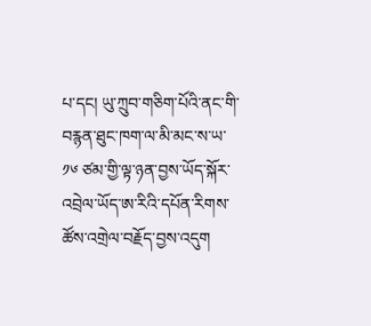པ་དང། ཡུ་ཀྲུབ་གཅིག་པོའི་ནང་གི་བརྙན་ཐུང་ཁག་ལ་མི་མང་ས་ཡ་༡༦ ཙམ་གྱི་ལྟ་ཉན་བྱས་ཡོད་སྐོར་འབྲེལ་ཡོད་ཨ་རིའི་དཔོན་རིགས་ཚོས་འགྲེལ་བརྗོད་བྱས་འདུག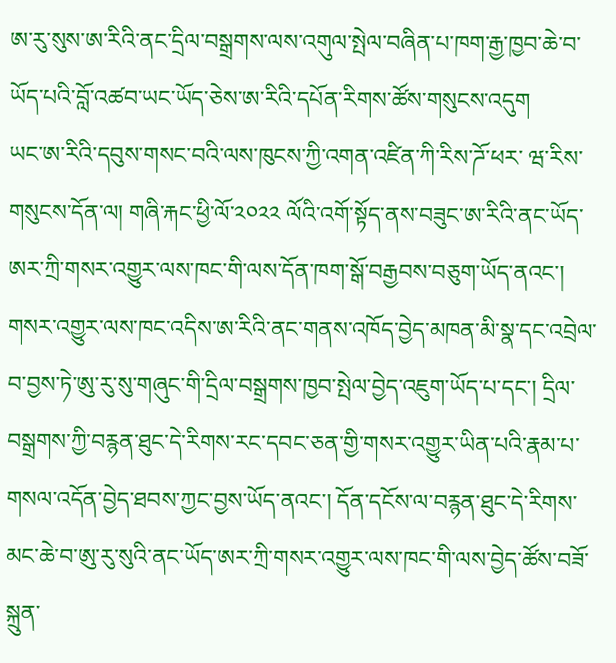ཨ་རུ་སུས་ཨ་རིའི་ནང་དྲིལ་བསྒྲགས་ལས་འགུལ་སྤེལ་བཞིན་པ་ཁག་རྒྱ་ཁྱབ་ཆེ་བ་ཡོད་པའི་བློ་འཚབ་ཡང་ཡོད་ཅེས་ཨ་རིའི་དཔོན་རིགས་ཚོས་གསུངས་འདུག
ཡང་ཨ་རིའི་དབུས་གསང་བའི་ལས་ཁུངས་ཀྱི་འགན་འཛིན་ཀི་རིས་ཌོ་ཕར་ ཝ་རིས་གསུངས་དོན་ལ། གཞི་རྐང་ཕྱི་ལོ་༢༠༢༢ ལོའི་འགོ་སྟོད་ནས་བཟུང་ཨ་རིའི་ནང་ཡོད་ཨར་ཀྲི་གསར་འགྱུར་ལས་ཁང་གི་ལས་དོན་ཁག་སྒོ་བརྒྱབས་བཅུག་ཡོད་ནའང་། གསར་འགྱུར་ལས་ཁང་འདིས་ཨ་རིའི་ནང་གནས་འཁོད་བྱེད་མཁན་མི་སྣ་དང་འབྲེལ་བ་བྱས་ཏེ་ཨུ་རུ་སུ་གཞུང་གི་དྲིལ་བསྒྲགས་ཁྱབ་སྤེལ་བྱེད་འཇུག་ཡོད་པ་དང་། དྲིལ་བསྒྲགས་ཀྱི་བརྙན་ཐུང་དེ་རིགས་རང་དབང་ཅན་གྱི་གསར་འགྱུར་ཡིན་པའི་རྣམ་པ་གསལ་འདོན་བྱེད་ཐབས་ཀྱང་བྱས་ཡོད་ནའང་། དོན་དངོས་ལ་བརྙན་ཐུང་དེ་རིགས་མང་ཆེ་བ་ཨུ་རུ་སུའི་ནང་ཡོད་ཨར་ཀྲི་གསར་འགྱུར་ལས་ཁང་གི་ལས་བྱེད་ཚོས་བཟོ་སྐྲུན་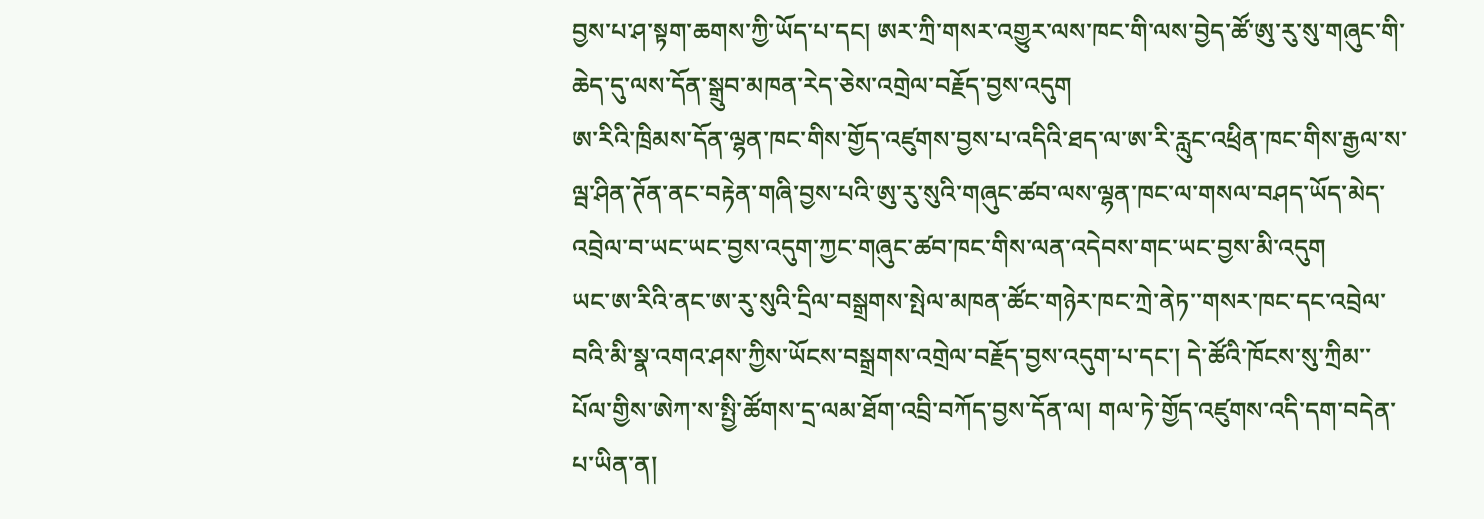བྱས་པ་ཤ་སྟག་ཆགས་ཀྱི་ཡོད་པ་དང། ཨར་ཀྲི་གསར་འགྱུར་ལས་ཁང་གི་ལས་བྱེད་ཚོ་ཨུ་རུ་སུ་གཞུང་གི་ཆེད་དུ་ལས་དོན་སྒྲུབ་མཁན་རེད་ཅེས་འགྲེལ་བརྗོད་བྱས་འདུག
ཨ་རིའི་ཁྲིམས་དོན་ལྷན་ཁང་གིས་གྱོད་འཛུགས་བྱས་པ་འདིའི་ཐད་ལ་ཨ་རི་རླུང་འཕྲིན་ཁང་གིས་རྒྱལ་ས་ལྦ་ཤིན་ཊོན་ནང་བརྟེན་གཞི་བྱས་པའི་ཨུ་རུ་སུའི་གཞུང་ཚབ་ལས་ལྷན་ཁང་ལ་གསལ་བཤད་ཡོད་མེད་འབྲེལ་བ་ཡང་ཡང་བྱས་འདུག་ཀྱང་གཞུང་ཚབ་ཁང་གིས་ལན་འདེབས་གང་ཡང་བྱས་མི་འདུག
ཡང་ཨ་རིའི་ནང་ཨ་རུ་སུའི་དྲིལ་བསྒྲགས་སྤེལ་མཁན་ཚོང་གཉེར་ཁང་ཀྲེ་ནེཏ་་གསར་ཁང་དང་འབྲེལ་བའི་མི་སྣ་འགའ་ཤས་ཀྱིས་ཡོངས་བསྒྲགས་འགྲེལ་བརྗོད་བྱས་འདུག་པ་དང་། དེ་ཚོའི་ཁོངས་སུ་ཀྲིམ་་པོལ་གྱིས་ཨེཀ་ས་སྤྱི་ཚོགས་དྲ་ལམ་ཐོག་འབྲི་བཀོད་བྱས་དོན་ལ། གལ་ཏེ་གྱོད་འཛུགས་འདི་དག་བདེན་པ་ཡིན་ན།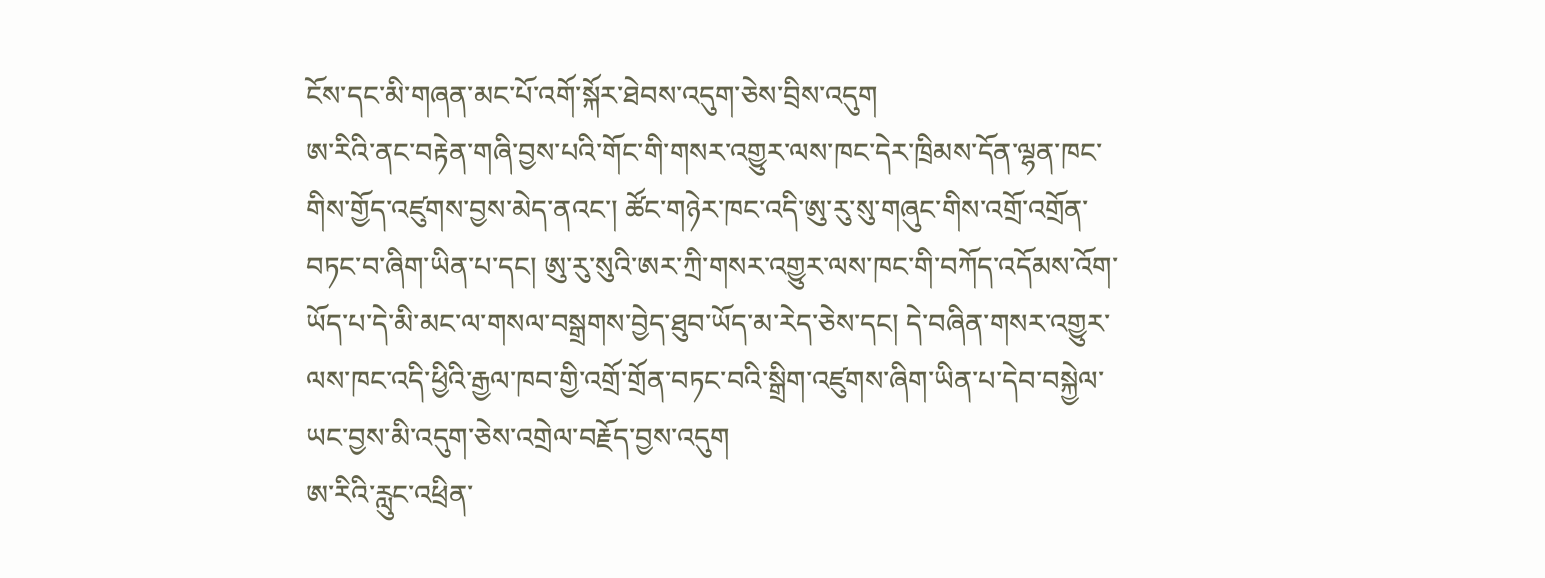ངོས་དང་མི་གཞན་མང་པོ་འགོ་སྐོར་ཐེབས་འདུག་ཅེས་བྲིས་འདུག
ཨ་རིའི་ནང་བརྟེན་གཞི་བྱས་པའི་གོང་གི་གསར་འགྱུར་ལས་ཁང་དེར་ཁྲིམས་དོན་ལྷན་ཁང་གིས་གྱོད་འཛུགས་བྱས་མེད་ནའང་། ཚོང་གཉེར་ཁང་འདི་ཨུ་རུ་སུ་གཞུང་གིས་འགྲོ་འགྲོན་བཏང་བ་ཞིག་ཡིན་པ་དང། ཨུ་རུ་སུའི་ཨར་ཀྲི་གསར་འགྱུར་ལས་ཁང་གི་བཀོད་འདོམས་འོག་ཡོད་པ་དེ་མི་མང་ལ་གསལ་བསྒྲགས་བྱེད་ཐུབ་ཡོད་མ་རེད་ཅེས་དང། དེ་བཞིན་གསར་འགྱུར་ལས་ཁང་འདི་ཕྱིའི་རྒྱལ་ཁབ་གྱི་འགྲོ་གྲོན་བཏང་བའི་སྒྲིག་འཛུགས་ཞིག་ཡིན་པ་དེབ་བསྐྱེལ་ཡང་བྱས་མི་འདུག་ཅེས་འགྲེལ་བརྗོད་བྱས་འདུག
ཨ་རིའི་རླུང་འཕྲིན་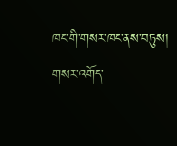ཁང་གི་གསར་ཁང་ནས་བཏུས།
གསར་འགོད་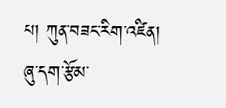པ། ཀུན་བཟང་རིག་འཛིན།
ཞུ་དག་རྩོམ་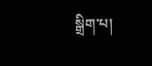སྒྲིག་པ།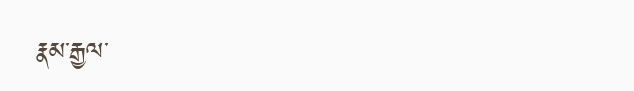རྣམ་རྒྱལ་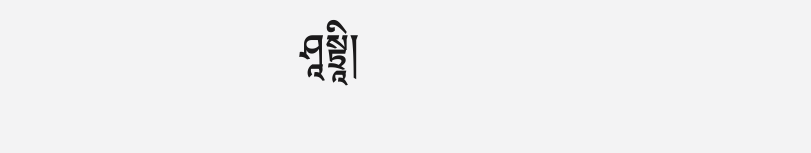ཤཱསྟྲཱི།